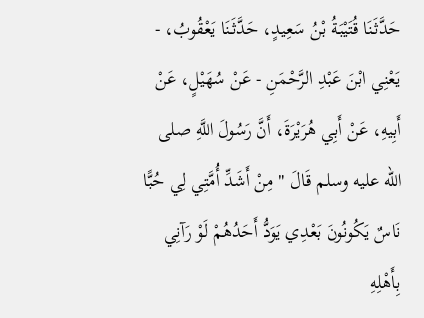حَدَّثَنَا قُتَيْبَةُ بْنُ سَعِيدٍ، حَدَّثَنَا يَعْقُوبُ، - يَعْنِي ابْنَ عَبْدِ الرَّحْمَنِ - عَنْ سُهَيْلٍ، عَنْ أَبِيهِ، عَنْ أَبِي هُرَيْرَةَ، أَنَّ رَسُولَ اللَّهِ صلى الله عليه وسلم قَالَ " مِنْ أَشَدِّ أُمَّتِي لِي حُبًّا نَاسٌ يَكُونُونَ بَعْدِي يَوَدُّ أَحَدُهُمْ لَوْ رَآنِي بِأَهْلِهِ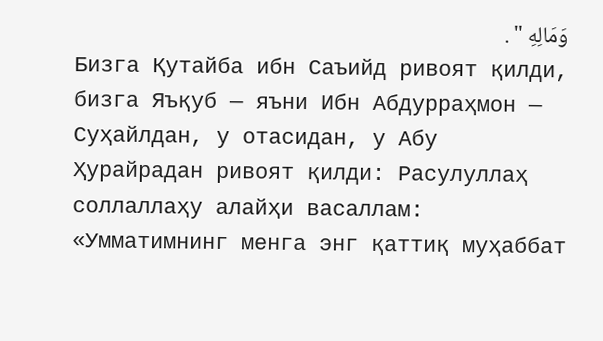وَمَالِهِ " .
Бизга Қутайба ибн Саъийд ривоят қилди, бизга Яъқуб — яъни Ибн Абдурраҳмон — Суҳайлдан, у отасидан, у Абу Ҳурайрадан ривоят қилди: Расулуллаҳ соллаллаҳу алайҳи васаллам: «Умматимнинг менга энг қаттиқ муҳаббат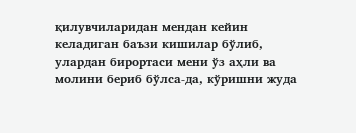қилувчиларидан мендан кейин келадиган баъзи кишилар бўлиб, улардан бирортаси мени ўз аҳли ва молини бериб бўлса-да, кўришни жуда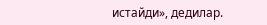истайди», дедилар.